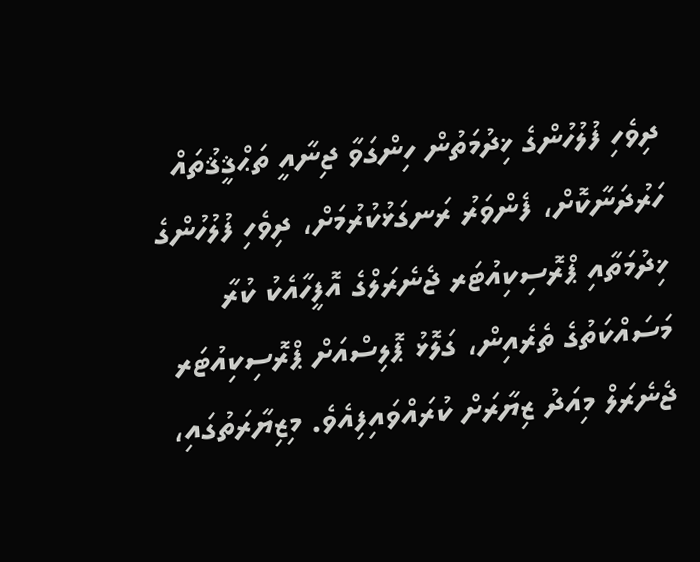ދިވެހި ފުލުހުންގެ ޚިދުމަތުން ހިންގަވާ ޖިނާއީ ތަޙްޤީޤުތައް ހަރުދަނާކޮށް، ފެންވަރު ރަނގަޅުކުރުމަށް، ދިވެހި ފުލުހުންގެ ޚިދުމަތާއި ޕްރޮސިކިއުޓަރ ޖެނެރަލްގެ އޮފީހާއެކު ކުރާ މަސައްކަތުގެ ތެރެއިން، ގަލޮޅު ޕޮލިސްއަށް ޕްރޮސިކިއުޓަރ ޖެނެރަލް މިއަދު ޒިޔާރަށް ކުރައްވައިފިއެވެ. މިޒިޔާރަތުގައި،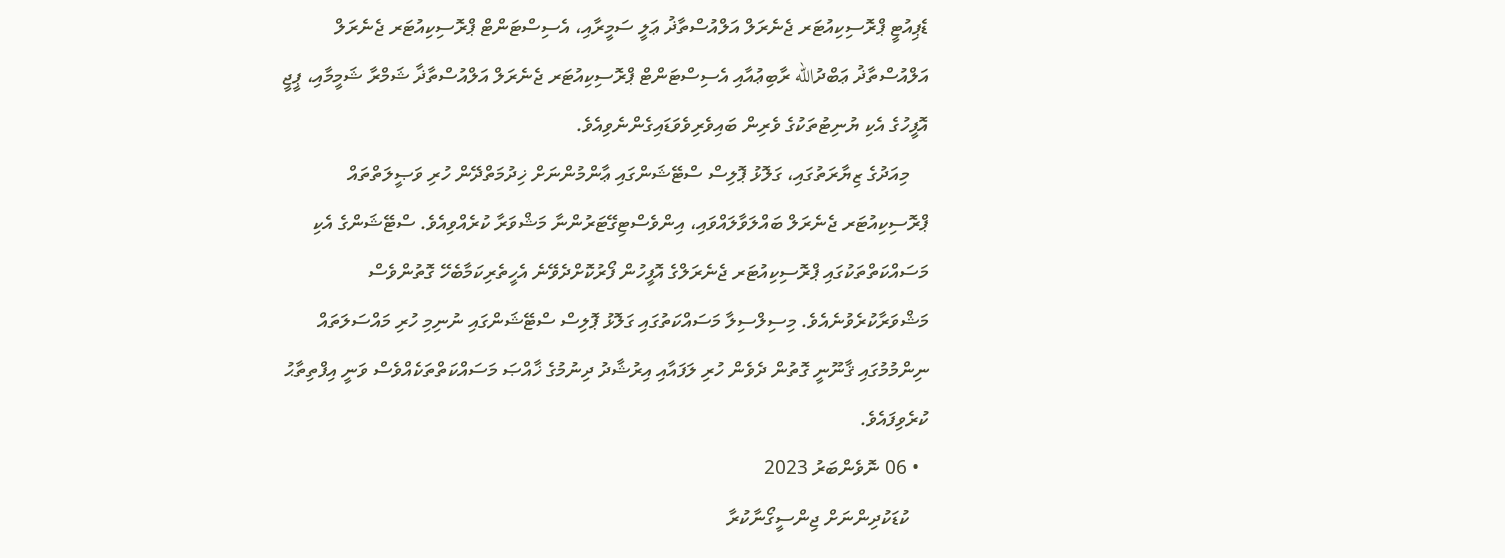ޑެޕިއުޓީ ޕްރޮސިކިއުޓަރ ޖެނެރަލް އަލްއުސްތާޛު ޢަލީ ސަމީރާއި، އެސިސްޓަންޓް ޕްރޮސިކިއުޓަރ ޖެނެރަލް އަލްއުސްތާޛު ޢަބްދުالله ރާބިޢުއާއި އެސިސްޓަންޓް ޕްރޮސިކިއުޓަރ ޖެނެރަލް އަލްއުސްތާޛާ ޝަމްރާ ޝަމީމާއި، ޕީޖީ އޮފީހުގެ އެކި ޔުނިޓުތަކުގެ ވެރިން ބައިވެރިވެވަޑައިގެންނެވިއެވެ.
    މިއަދުގެ ޒިޔާރަތުގައި، ގަލޮޅު ޕޮލިސް ސްޓޭޝަންގައި ޢާންމުންނަށް ޚިދުމަތްދޭން ހުރި ވަޞީލަތްތައް ޕްރޮސިކިއުޓަރ ޖެނެރަލް ބައްލަވާލައްވައި، އިންވެސްޓިގޭޓަރުންނާ މަޝްވަރާ ކުރެއްވިއެވެ. ސްޓޭޝަންގެ އެކި މަސައްކަތްތަކުގައި ޕްރޮސިކިއުޓަރ ޖެނެރަލްގެ އޮފީހުން ފޯރުކޮށްދެވޭނެ އެހީތެރިކަމާބެހޭ ގޮތުންވެސް މަޝްވަރާކުރެވުނެއެވެ. މިސިލްސިލާ މަސައްކަތުގައި ގަލޮޅު ޕޮލިސް ސްޓޭޝަންގައި ނުނިމި ހުރި މައްސަލަތައް ނިންމުމުގައި ޤާނޫނީ ގޮތުން ދެވެން ހުރި ލަފައާއި އިރުޝާދު ދިނުމުގެ ޚާއްޞަ މަސައްކަތްތަކެއްވެސް ވަނީ އިފްތިތާޙު ކުރެވިފައެވެ.
  • 06 ނޮވެންބަރު 2023
    ކުޑަކުދިންނަށް ޖިންސީގޯނާކުރާ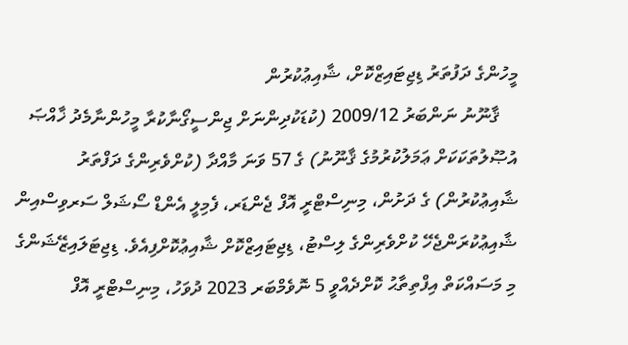މީހުންގެ ދަފުތަރު ޑިޖިޓައިޒްކޮށް، ޝާއިޢުކުރުން
    ޤާނޫނު ނަންބަރު 2009/12 (ކުޑަކުދިންނަށް ޖިންސީގޯނާކުރާ މީހުންނާމެދު ޚާއްޞަ އުޞޫލުތަކަކަށް ޢަމަލުކުރުމުގެ ޤާނޫނު) ގެ 57 ވަނަ މާއްދާ (ކުށްވެރިންގެ ދަފްތަރު ޝާއިޢުކުރުން) ގެ ދަށުން، މިނިސްޓްރީ އޮފް ޖެންޑަރ، ފެމިލީ އެންޑް ސޯޝަލް ސަރވިސްއިން ޝާއިޢުކުރަންޖެހޭ ކުށްވެރިންގެ ލިސްޓު، ޑިޖިޓައިޒްކޮށް ޝާއިޢުކޮށްފިއެވެ. ޑިޖިޓަލައިޒޭޝަންގެ މި މަސައްކަތް އިފްތިތާޙު ކޮށްދެއްވީ 5 ނޮވެމްބަރ 2023 ދުވަހު، މިނިސްޓްރީ އޮފް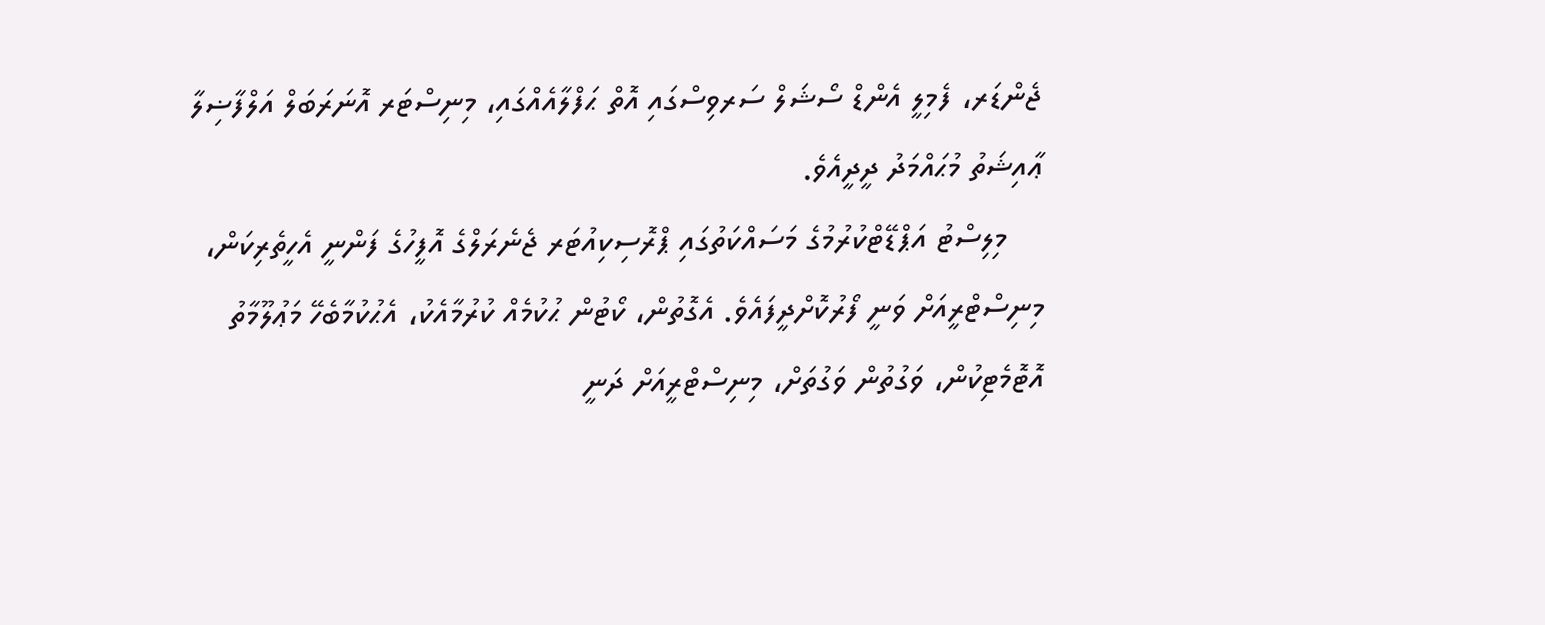ޖެންޑަރ، ފެމިލީ އެންޑް ސޯޝަލް ސަރވިސްގައި އޮތް ޙަފްލާއެއްގައި، މިނިސްޓަރ އޮނަރަބަލް އަލްފާޟިލާ ޢާއިޝަތު މުޙައްމަދު ދީދީއެވެ.
    މިލިސްޓު އަޕްޑޭޓްކުރުމުގެ މަސައްކަތުގައި ޕްރޮސިކިއުޓަރ ޖެނެރަލްގެ އޮފީހުގެ ފަންނީ އެހީތެރިކަން، މިނިސްޓްރީއަށް ވަނީ ފޯރުކޮށްދީފައެވެ. އެގޮތުން، ކޯޓުން ޙުކުމެއް ކުރުމާއެކު، އެޙުކުމާބެހޭ މަޢުލޫމާތު އޮޓޮމެޓިކުން، ވަގުތުން ވަގުތަށް، މިނިސްޓްރީއަށް ދަނީ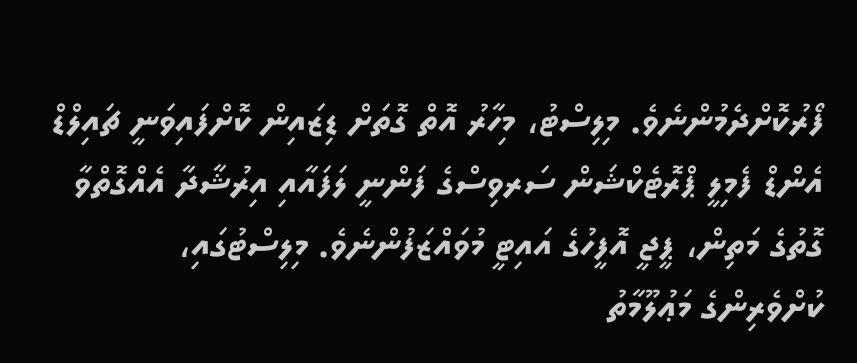ފޯރުކޮށްދެމުންނެވެ. މިލިސްޓު، މިހާރު އޮތް ގޮތަށް ޑިޒައިން ކޮށްފައިވަނީ ޗައިލްޑް އެންޑް ފެމިލީ ޕްރޮޓެކްޝަން ސަރވިސްގެ ފަންނީ ލަފައާއި އިރުޝާދާ އެއްގޮތްވާ ގޮތުގެ މަތިން، ޕީޖީ އޮފީހުގެ އައިޓީ މުވައްޒަފުންނެވެ. މިލިސްޓުގައި، ކުށްވެރިންގެ މަޢުލޫމާތު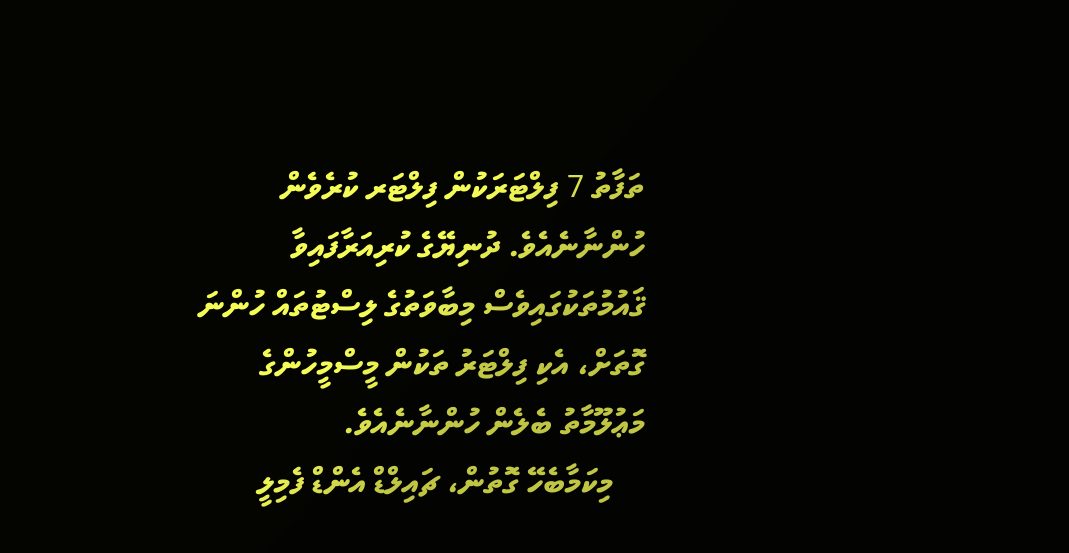ތަފާތު 7 ފިލްޓަރަކުން ފިލްޓަރ ކުރެވެން ހުންނާނެއެވެ. ދުނިޔޭގެ ކުރިއަރާފައިވާ ޤައުމުތަކުގައިވެސް މިބާވަތުގެ ލިސްޓުތައް ހުންނަ ގޮތަށް، އެކި ފިލްޓަރު ތަކުން މީސްމީހުންގެ މަޢުލޫމާތު ބެލެން ހުންނާނެއެވެ.
    މިކަމާބެހޭ ގޮތުން، ޗައިލްޑް އެންޑް ފެމިލީ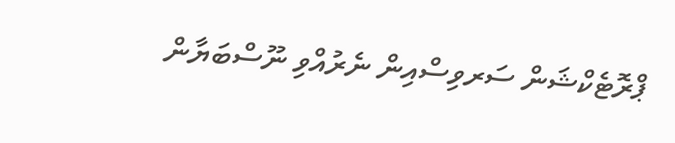ޕްރޮޓެކްޝަން ސަރވިސްއިން ނެރުއްވި ނޫސްބަޔާން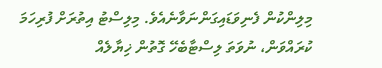މިލިންކުން ފެނިވަޑައިގަންނަވާނެއެވެ. މިލިސްޓު އިތުރަށް ފުރިހަމަ ކުރައްވަން، ނުވަތަ ލިސްޓާބެހޭ ގޮތުން ޚިޔާލެއް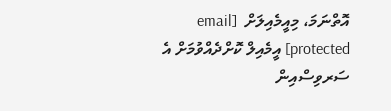އޮތްނަމަ، މިއީމެއިލަށް  [email protected] އީމެއިލް ކޮށްދެއްވުމަށް އެ ސަރވިސްއިން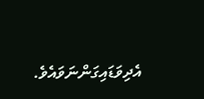އެދިވަޑައިގަންނަވައެވެ.